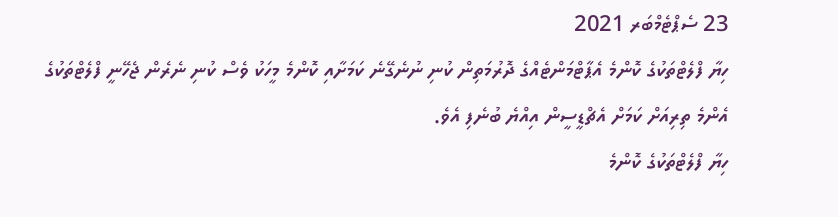23 ސެޕްޓެމްބަރ 2021
ހިޔާ ފްލެޓްތަކުގެ ކޮންމެ އެޕާޓްމަންޓެއްގެ ދޮރުމަތިން ކުނި ނުނެގޭނެ ކަމަށާއި ކޮންމެ މީހަކު ވެސް ކުނި ނެރެން ޖެހޭނީ ފްލެޓްތަކުގެ އެންމެ ތިރިއަށް ކަމަށް އެޗްޑީސީން އިއްޔެ ބުނެފި އެވެ.
ހިޔާ ފްލެޓްތަކުގެ ކޮންމެ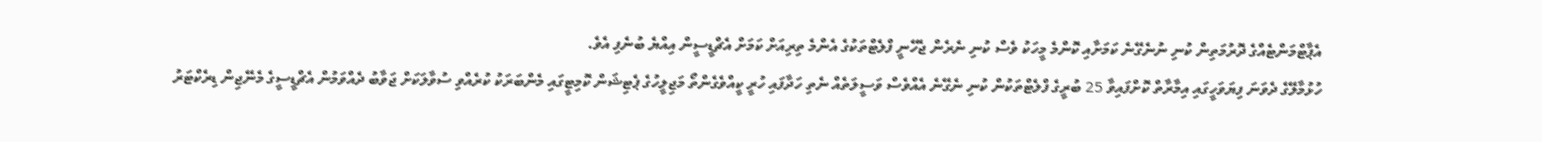އެޕާޓްމަންޓެއްގެ ދޮރުމަތިން ކުނި ނުނެގޭނެ ކަމަށާއި ކޮންމެ މީހަކު ވެސް ކުނި ނެރެން ޖެހޭނީ ފްލެޓްތަކުގެ އެންމެ ތިރިއަށް ކަމަށް އެޗްޑީސީން އިއްޔެ ބުނެފި އެވެ.
ހުޅުމާލޭގެ ދެވަނަ ފިޔަވަހީގައި އިމާރާތް ކޮށްފައިވާ 25 ބުރީގެ ފްލެޓްތަކުން ކުނި ނެގޭނެ އެއްވެސް ވަސީލަތެއް ނެތި ހަދާފައި ހުރީ ކީއްވެގެންތޯ މަޖިލީހުގެ ޕެޓިޝަން ކޮމިޓީގައި މެންބަރަކު ކުރެއްވި ސުވާލަކަށް ޖަވާބު ދެއްވަމުން އެޗްޑީސީގެ މެނޭޖިން ޑިރެކްޓަރު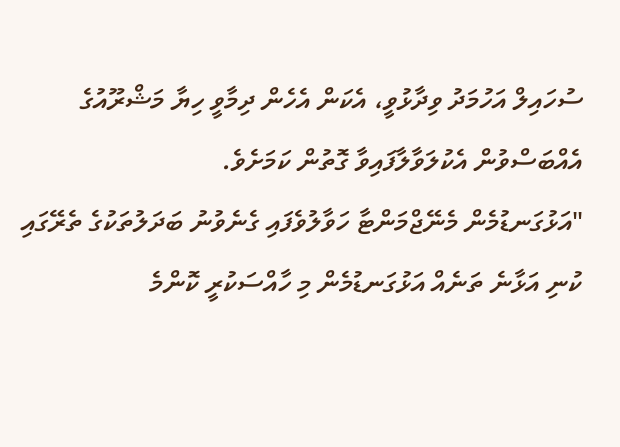ސުހައިލް އަހުމަދު ވިދާޅުވީ، އެކަން އެހެން ދިމާވީ ހިޔާ މަޝްރޫއުގެ އެއްބަސްވުން އެކުލަވާލާފައިވާ ގޮތުން ކަމަށެވެ.
"އަޅުގަނޑުމެން މެނޭޖްމަންޓާ ހަވާލުވެފައި ގެނެވުނު ބަދަލުތަކުގެ ތެރޭގައި ކުނި އަޅާނެ ތަނެއް އަޅުގަނޑުމެން މި ހާއްސަކުރީ ކޮންމެ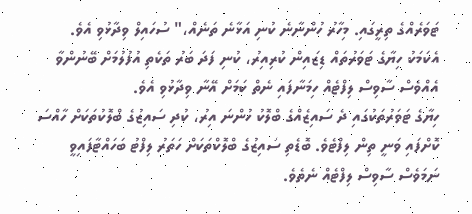ޓަވަރެއްގެ ތިރީގައި. މިހާރު ހުންނާނެ ކުނި އަޅާނެ ތަނެއް،" ސުހައިލް ވިދާޅުވި އެވެ.
އެކަމަކު ހިޔާގެ ޓަވަރުތައް ޑިޒައިން ކުރިއިރު، ކުނި ފަދަ ބަރު ތަކެތި އުފުލުމަށް ބޭނުންވާ އެއްވެސް ސާވިސް ލިފްޓެއް ހިމަނާފައި ނެތް ކަމަށް އޭނާ ވިދާޅުވި އެވެ.
ހިޔާގެ ޓަވަރުތަކުގައި ދެ ސައިޒެއްގެ ބްލޮކު ހުންނަ އިރު، ކުދި ސައިޒުގެ ބްލޮކުތަކަށް ހާއްސަ ކޮށްފައި ވަނީ ތިން ލިފްޓެވެ. ބޮޑެތި ސައިޒުގެ ބްލޮކްތަކަށް ހަތަރު ލިފްޓު ބަހައްޓާފައިވީ ނަމަވެސް ސާވިސް ލިފްޓެއް ނެތެވެ.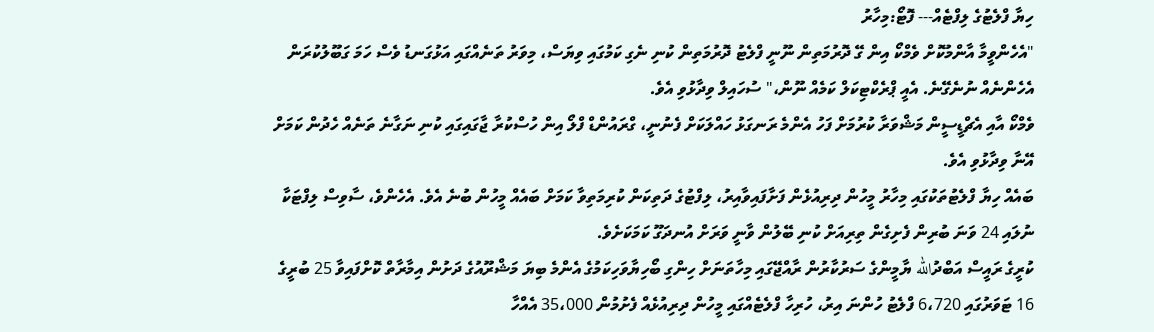ހިޔާ ފްލެޓުގެ ލިފްޓެއް--- ފޮޓޯ:މިހާރު
"އެހެންވީމާ އާންމުކޮށް ވެމްކޯ އިން ގޭ ދޮރުމަތިން ނޫނީ ފްލެޓު ދޮރުމަތިން ކުނި ނެގި ކަމުގައި ވިޔަސް، މިވަރު ތަނެއްގައި އަޅުގަނޑު ވެސް ހަމަ ގަބޫލުކުރަން އެހެންނެއް ނުނެގޭނެ. އެއީ ޕްރެކްޓިކަލް ކަމެއް ނޫން،" ސުހައިލް ވިދާޅުވި އެވެ.
ވެމްކޯ އާއި އެޗްޑީސީން މަޝްވަރާ ކުރުމަށް ފަހު އެންމެ ރަނގަޅު ހައްލަކަށް ފެނުނީ، ގްރައުންޑް ފްލޯ އިން ހުސްކުރާ ޖާގައިގައި ކުނި ނަގާނެ ތަނެއް ހެދުން ކަމަށް އޭނާ ވިދާޅުވި އެވެ.
ބައެއް ހިޔާ ފްލެޓުތަކުގައި މިހާރު މީހުން ދިރިއުޅެން ފަށާފައިވާއިރު، ލިފްޓުގެ ދަތިކަން ކުރިމަތިވާ ކަމަށް ބައެއް މީހުން ބުނެ އެވެ. އެހެންވެ، ސާވިސް ލިފްޓަކާ ނުލައި 24 ވަނަ ބުރިން ފެށިގެން ތިރިއަށް ކުނި ބޭލުން ވާނީ ވަރަށް އުނދަގޫ ކަމަކަށެވެ.
ކުރީގެ ރައީސް އަބްދުالله ޔާމީންގެ ސަރުކާރުން ރާއްޖޭގައި މިހާތަނަށް ހިންގި ބޯހިޔާވަހިކަމުގެ އެންމެ ބިޔަ މަޝްރޫއުގެ ދަށުން އިމާރާތް ކޮށްފައިވާ 25 ބުރީގެ 16 ޓަވަރުގައި 6،720 ފްލެޓު ހުންނަ އިރު، ހުރިހާ ފްލެޓެއްގައި މީހުން ދިރިއުޅެއް ފެށުމުން 35،000 އެއްހާ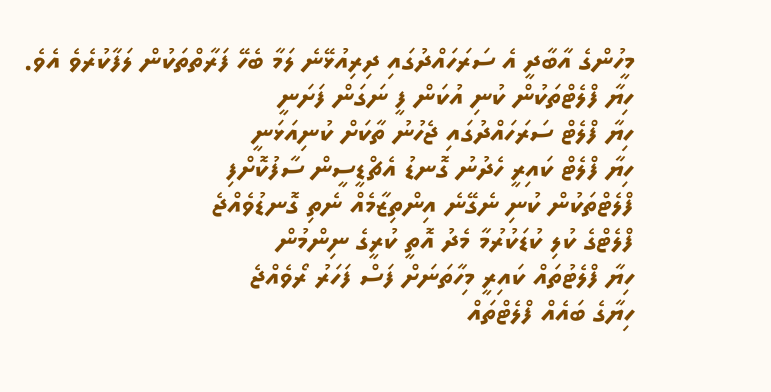މީހުންގެ އާބާދީ އެ ސަރަހައްދުގައި ދިރިއުޅޭނެ ލަމާ ބެހޭ ފަރާތްތަކުން ލަފާކުރެވެ އެވެ.
ހިޔާ ފްލެޓްތަކުން ކުނި އުކަން ފީ ނަގަން ފަށަނީ
ހިޔާ ފްލެޓް ސަރަހައްދުގައި ޖެހުނު ތާކަށް ކުނިއަޅަނީ
ހިޔާ ފްލެޓް ކައިރީ ހެދުނު ގޮނޑު އެޗްޑީސީން ސާފުކޮށްފި
ފްލެޓްތަކުން ކުނި ނެގޭނެ އިންތިޒާމެއް ނެތި ގޮނޑުވެއްޖެ
ފްލެޓްގެ ކުލި ކުޑަކުރުމާ މެދު އޮތީ ކުރީގެ ނިންމުން
ހިޔާ ފްލެޓުތައް ކައިރީ މިހާތަނަށް ފަސް ފަހަރު ރޯވެއްޖެ
ހިޔާގެ ބައެއް ފްލެޓްތައް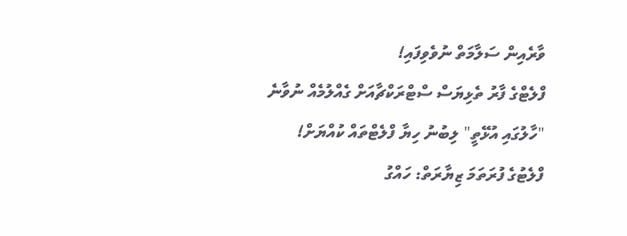ވާރެއިން ސަލާމަތް ނުވެވިފައި!
ފްލެޓްގެ ފާރު ތެޅިޔަސް ސްޓްރަކްޗާއަށް ގެއްލުމެއް ނުވާނެ
"ހާލުގައި އުޅޭތީ" ލިބުނު ހިޔާ ފްލެޓްތައް ކުއްޔަށް!
ފްލެޓުގެ ފުރަތަމަ ޒިޔާރަތް: ހައްގު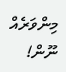މިންވަރެއް ނޫން!